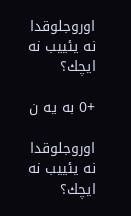اوروجلوقدا نه یئییب نه ایچك؟

+0 به یه ن

اوروجلوقدا نه یئییب نه ایچك؟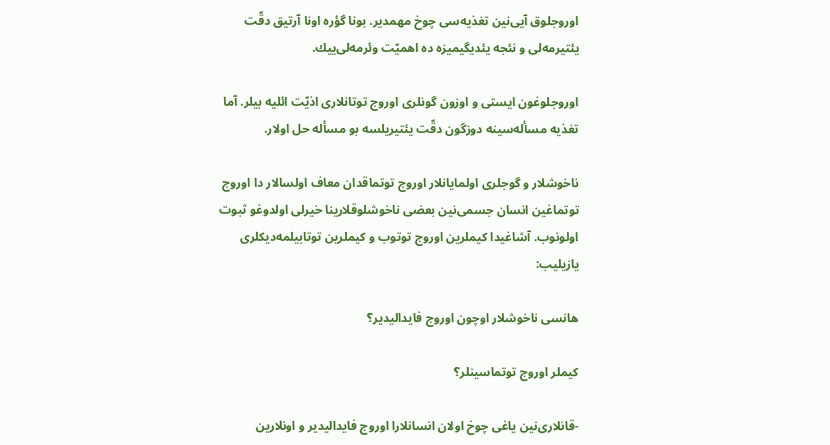اوروجلوق آیی‌نین تغذیه‌سی چوخ مهمدیر. بونا گؤره اونا آرتیق دقّت یئتیرمه‌لی و نئجه یئدیگیمیزه ده اهمیّت وئرمه‌لی‌ییك.

اوروجلوغون ایستی و اوزون گونلری اوروج توتانلاری اذیّت ائلیه بیلر. آما تغذیه مسأله‌سینه دوزگون دقّت یئتیریلسه بو مسأله حل اولار.

ناخوشلار و گوجلری اولمایانلار اوروج توتماقدان معاف اولسالار دا اوروج توتماغین انسان جسمی‌نین بعضی ناخوشلوقلارینا خیرلی اولدوغو ثبوت اولونوب. آشاغیدا كیملرین اوروج توتوب و كیملرین توتابیلمه‌دیكلری یازیلیب:

هانسی ناخوشلار اوچون اوروج فایدالیدیر؟

كیملر اوروج توتماسینلر؟

-قانلاری‌نین یاغی چوخ اولان انسانلارا اوروج فایدالیدیر و اونلارین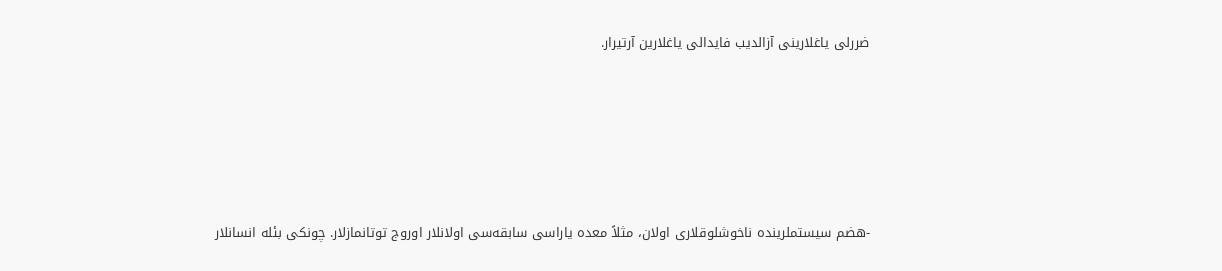ضررلی یاغلارینی آزالدیب فایدالی یاغلارین آرتیرار.





-هضم سیستملرینده ناخوشلوقلاری اولان، مثلاً معده یاراسی سابقه‌سی اولانلار اوروج توتانمازلار. چونكی بئله انسانلار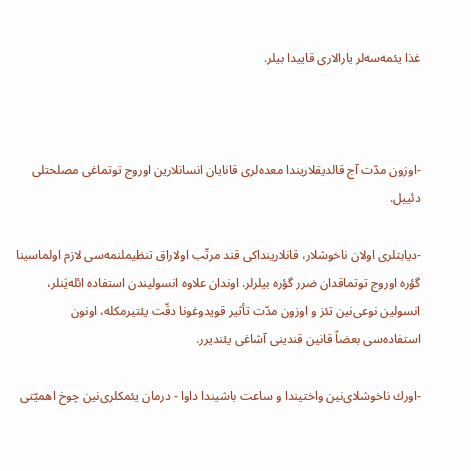غذا یئمه‌سه‌لر یارالاری قاییدا بیلر.



-اوزون مدّت آج قالدیقلاریندا معده‌لری قانایان انسانلارین اوروج توتماغی مصلحتلی دئییل.

-دیابتلری اولان ناخوشلار، قانلارینداكی قند مرتّب اولاراق تنظیملنمه‌سی لازم اولماسینا گؤره اوروج توتماقدان ضرر گؤره بیلرلر. اوندان علاوه انسولیندن استفاده ائله‌یَنلر، انسولین نوعی‌نین تئز و اوزون مدّت تأثیر قویدوغونا دقّت یئتیرمكله، اونون استفاده‌سی بعضاً قانین قندینی آشاغی یئندیرر.

-اورك ناخوشلای‌نین واختیندا و ساعت باشیندا داوا - درمان یئمكلری‌نین چوخ اهمیّتی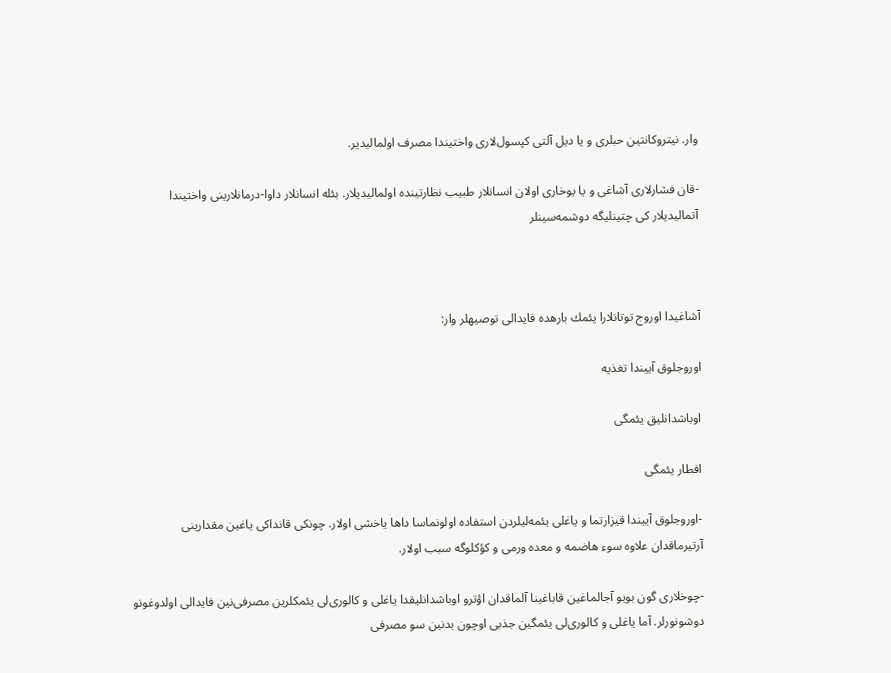وار. نیتروكانتین حبلری و یا دیل آلتی كپسول‌لاری واختیندا مصرف اولمالیدیر.

-قان فشارلاری آشاغی و یا یوخاری اولان انسانلار طبیب نظارتینده اولمالیدیلار. بئله انسانلار داوا-درمانلارینی واختیندا آتمالیدیلار كی چتینلیگه دوشمه‌سینلر



آشاغیدا اوروج توتانلارا یئمك بارهده فایدالی توصیهلر وار:

اوروجلوق آییندا تغذیه

اوباشدانلیق یئمگی

افطار یئمگی

-اوروجلوق آییندا قیزارتما و یاغلی یئمه‌لیلردن استفاده اولونماسا داها یاخشی اولار. چونكی قانداكی یاغین مقدارینی آرتیرماقدان علاوه سوء هاضمه و معده ورمی و كؤكلوگه سبب اولار.

-چوخلاری گون بویو آجالماغین قاباغینا آلماقدان اؤترو اوباشدانلیقدا یاغلی و كالوری‌لی یئمكلرین مصرفی‌نین فایدالی اولدوغونو دوشونورلر. آما یاغلی و كالوری‌لی یئمگین جذبی اوچون بدنین سو مصرفی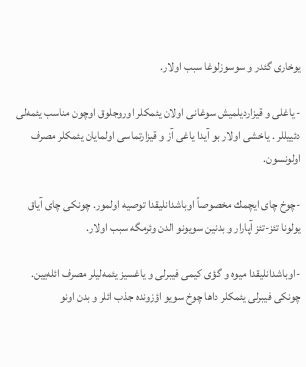یوخاری گئدر و سوسوزلوغا سبب اولار.

- یاغلی و قیزاردیلمیش سوغانی اولان یئمكلر اوروجلوق اوچون مناسب یئمه‌لی دئییللر . یاخشی اولار بو آیدا یاغی آز و قیزارتماسی اولمایان یئمكلر مصرف اولونسون.

-چوخ چای ایچمك مخصوصاً اوباشدانلیقدا توصیه اولمور. چونكی چای آیاق یولونا تئز-تئز آپارار و بدنین سویونو الدن وئرمگه سبب اولار.

-اوباشدانلیقدا میوه و گؤی كیمی فیبرلی و یاغسیز یئمه‌لیلر مصرف ائله‌یین. چونكی فیبرلی یئمكلر داها چوخ سویو اؤزونده جذب ائلر و بدن اونو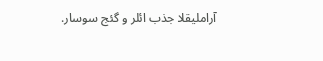آراملیقلا جذب ائلر و گئج سوسار.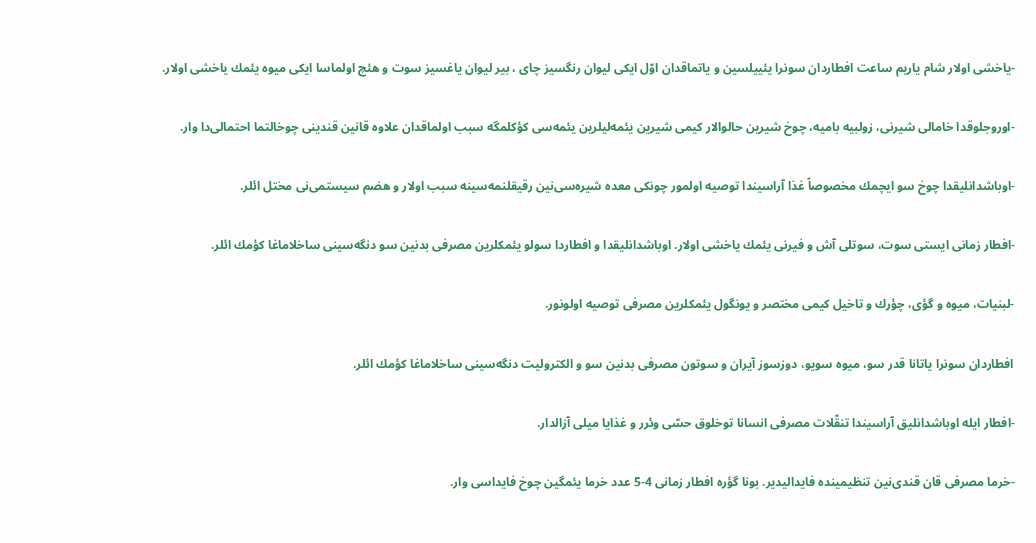-یاخشی اولار شام یاریم ساعت افطاردان سونرا یئییلسین و یاتماقدان اوّل ایكی لیوان رنگسیز چای ، بیر لیوان یاغسیز سوت و هئچ اولماسا ایكی میوه یئمك یاخشی اولار.

-اوروجلوقدا خامالی شیرنی، زولبیه بامیه، چوخ شیرین حالوالار كیمی شیرین یئمه‌لیلرین یئمه‌سی كؤكلمگه سبب اولماقدان علاوه قانین قندینی چوخالتما احتمالی‌دا وار.

-اوباشدانلیقدا چوخ سو ایچمك مخصوصاً غذا آراسیندا توصیه اولمور چونكی معده‌ شیره‌سی‌نین رقیقلنمه‌سینه سبب اولار و هضم سیستمی‌نی مختل ائلر.

-افطار زمانی ایستی سوت، سوتلی آش و فیرنی یئمك یاخشی اولار. اوباشدانلیقدا و افطاردا سولو یئمكلرین مصرفی بدنین سو دنگه‌سینی ساخلاماغا كؤمك ائلر.

-لبنیات، میوه و گؤی، چؤرك و تاخیل كیمی مختصر و یونگول یئمكلرین مصرفی توصیه اولونور.

افطاردان سونرا یاتانا قدر سو، میوه سویو، دوزسوز آیران و سوتون مصرفی بدنین سو و الكترولیت دنگه‌سینی ساخلاماغا كؤمك ائلر.

-افطار ایله اوباشدانلیق آراسیندا تنقّلات مصرفی انسانا توخلوق حسّی وئرر و غذایا میلی آزالدار.

-خرما مصرفی قان قندی‌نین تنظیمینده فایدالیدیر. بونا گؤره افطار زمانی 4-5 عدد خرما یئمگین چوخ فایداسی وار.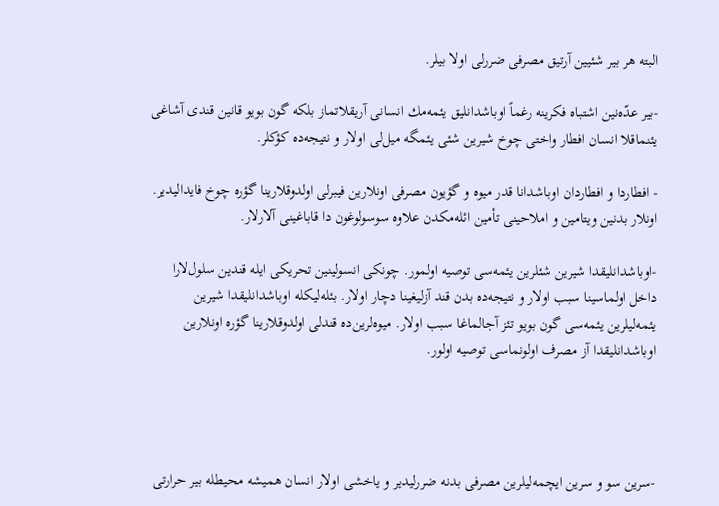البته هر بیر شئیین آرتیق مصرفی ضررلی اولا بیلر.

-بیر عدّه‌نین اشتباه فكرینه رغماً اوباشدانلیق یئمه‌مك انسانی آریقلاتماز بلكه گون بویو قانین قندی آشاغی یئنماقلا انسان افطار واختی چوخ شیرین شئی یئمگه میل‌لی اولار و نتیجه‌ده كؤكلر.

- افطاردا و افطاردان اوباشدانا قدر میوه و گؤیون مصرفی اونلارین فیبرلی اولدوقلارینا گؤره چوخ فایدالیدیر. اونلار بدنین ویتامین و املاحینی تأمین ائله‌مكدن علاوه سوسولوغون دا قاباغینی آلارلار.

-اوباشدانلیقدا شیرین شئلرین یئمه‌سی توصیه اولمور. چونكی انسولینین تحریكی ایله قندین سلول‌لارا داخل اولماسینا سبب اولار و نتیجه‌ده بدن قند آزلیغینا دچار اولار. بئله‌لیكله اوباشدانلیقدا شیرین یئمه‌لیلرین یئمه‌سی گون بویو تئز آجالماغا سبب اولار. میوه‌لرین‌ده قندلی اولدوقلارینا گؤره اونلارین اوباشدانلیقدا آز مصرف اولونماسی توصیه اولور.




-سرین سو و سرین ایچمه‌لیلرین مصرفی بدنه ضررلیدیر و یاخشی اولار انسان همیشه محیطله بیر حرارتی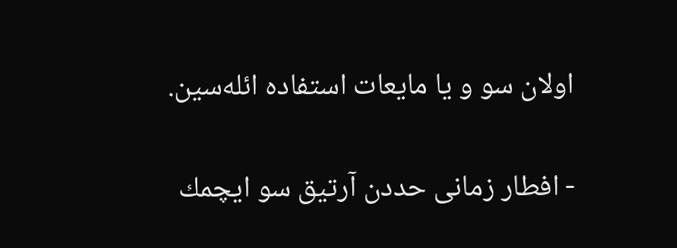اولان سو و یا مایعات استفاده ائله‌سین.

- افطار زمانی حددن آرتیق سو ایچمك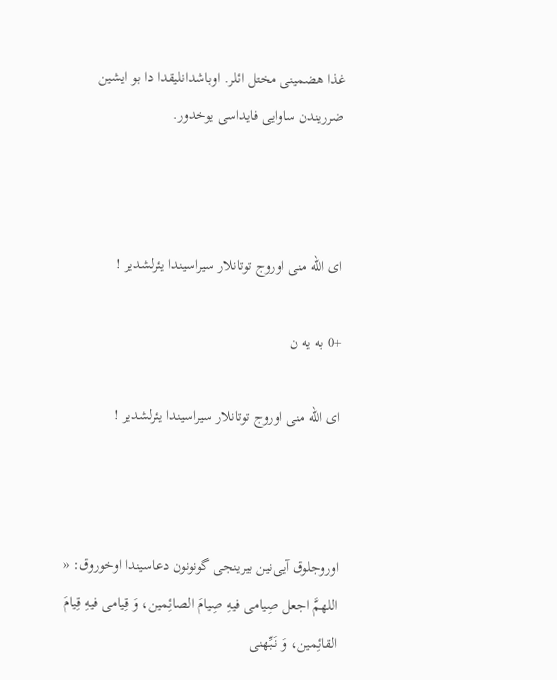غذا هضمینی مختل ائلر. اوباشدانلیقدا دا بو ایشین ضرریندن ساوایی فایداسی یوخدور.



ای الله منی اوروج توتانلار سیراسیندا یئرلشدیر !

+0 به یه ن

ای الله منی اوروج توتانلار سیراسیندا یئرلشدیر !



اوروجلوق آیی‌نین بیرینجی گونونون دعاسیندا اوخوروق: « اللهمَّ اجعل صِیامی فیهِ صِیامَ الصائِمین، وَ قِیامی فیهِ قِیامَ القائِمین، وَ نَبِّهنی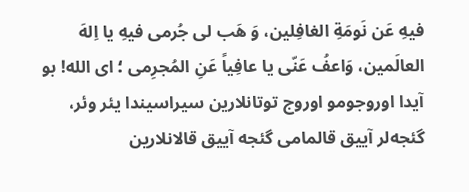فیهِ عَن نَومَةِ الغافِلین، وَ هَب لی جُرمی فیهِ یا اِلهَ العالَمین، وَاعفُ عَنّی یا عافِیاً عَنِ المُجرِمی ؛ ای الله! بو آیدا اوروجومو اوروج توتانلارین سیراسیندا یئر وئر، گئجه‌لر آییق قالمامی گئجه‌ آییق قالانلارین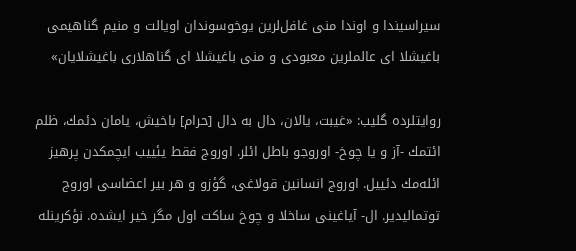سیراسیندا و اوندا منی غافل‌لرین یوخوسوندان اویالت و منیم گناهیمی باغیشلا ای عالملرین معبودی و منی باغیشلا ای گناهلاری باغیشلایان»

روایتلرده گلیب: «غیبت، یالان، دال به دال [حرام] باخیش، یامان دئمك، ظلم ائتمك -آز و یا چوخ- اوروجو باطل ائلر. اوروج فقط یئییب ایچمكدن پرهیز ائله‌مك دئییل. اوروج انسانین قولاغی، گؤزو و هر بیر اعضاسی اوروج توتمالیدیر. ال- آیاغینی ساخلا و چوخ ساكت اول مگر خیر ایشده. نؤكرینله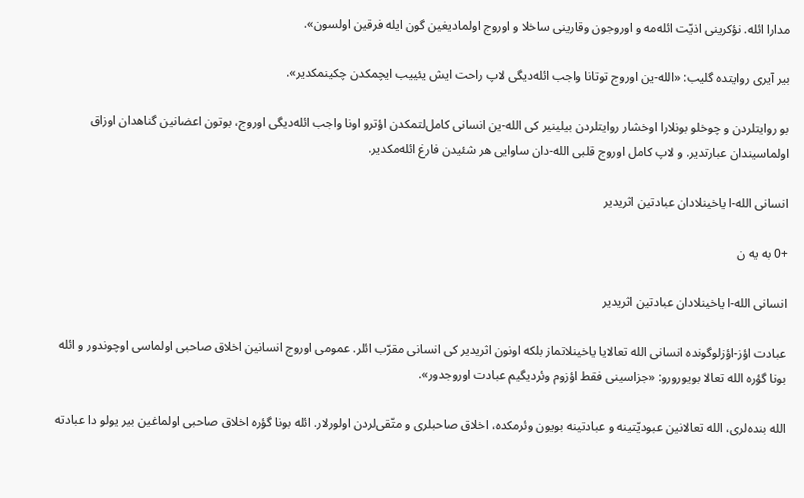مدارا ائله. نؤكرینی اذیّت ائله‌مه و اوروجون وقارینی ساخلا و اوروج اولمادیغین گون ایله فرقین اولسون».

بیر آیری روایتده گلیب: «الله-ین اوروج توتانا واجب ائله‌دیگی لاپ راحت ایش یئییب ایچمكدن چكینمكدیر».

بو روایتلردن و چوخلو بونلارا اوخشار روایتلردن بیلینیر كی الله-ین انسانی كامل‌لتمكدن اؤترو اونا واجب ائله‌دیگی اوروج، بوتون اعضانین گناهدان اوزاق اولماسیندان عبارتدیر. و لاپ كامل اوروج قلبی الله-دان ساوایی هر شئیدن فارغ ائله‌مكدیر.

انسانی الله‌-ا یاخینلادان عبادتین اثریدیر

+0 به یه ن

انسانی الله‌-ا یاخینلادان عبادتین اثریدیر

عبادت اؤز-اؤزلوگونده انسانی الله تعالایا یاخینلاتماز بلكه اونون اثریدیر كی انسانی مقرّب ائلر. عمومی اوروج انسانین اخلاق صاحبی اولماسی اوچوندور و ائله بونا گؤره الله تعالا بویورورو: «جزاسینی فقط اؤزوم وئردیگیم عبادت اوروجدور».

الله بنده‌لری، الله تعالانین عبودیّتینه و عبادتینه بویون وئرمكده، اخلاق صاحبلری و متّقی‌لردن اولورلار. ائله بونا گؤره اخلاق صاحبی اولماغین بیر یولو دا عبادته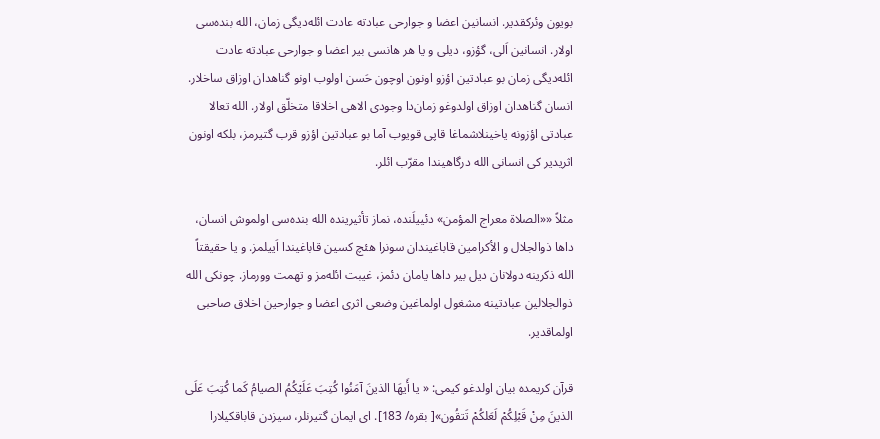بویون وئركقدیر. انسانین اعضا و جوارحی عبادته عادت ائله‌دیگی زمان، الله بنده‌سی اولار. انسانین اَلی، گؤزو، دیلی و یا هر هانسی بیر اعضا و جوارحی عبادته عادت ائله‌دیگی زمان بو عبادتین اؤزو اونون اوچون حَسن اولوب اونو گناهدان اوزاق ساخلار. انسان گناهدان اوزاق اولدوغو زمان‌دا وجودی الاهی اخلاقا متخلّق اولار. الله تعالا عبادتی اؤزونه یاخینلاشماغا قاپی قویوب آما بو عبادتین اؤزو قرب گتیرمز، بلكه اونون اثریدیر كی انسانی الله درگاهیندا مقرّب ائلر.

مثلاً ««الصلاة معراج المؤمن» دئییلَنده، نماز تأثیرینده الله بنده‌سی اولموش انسان، داها ذوالجلال و الأكرامین قاباغیندان سونرا هئچ كسین قاباغیندا اَییلمز. و یا حقیقتاً الله ذكرینه دولانان دیل بیر داها یامان دئمز، غیبت ائله‌مز و تهمت وورماز. چونكی الله ذوالجلالین عبادتینه مشغول اولماغین وضعی اثری اعضا و جوارحین اخلاق صاحبی اولماقدیر.

قرآن كریمده بیان اولدغو كیمی: « یا أَیهَا الذینَ آمَنُوا كُتِبَ عَلَیْكُمُ الصیامُ كَما كُتِبَ عَلَى الذینَ مِنْ قَبْلِكُمْ لَعَلكُمْ تَتقُون»[ بقره/ 183]. ای ایمان گتیرنلر، سیزدن قاباقكیلارا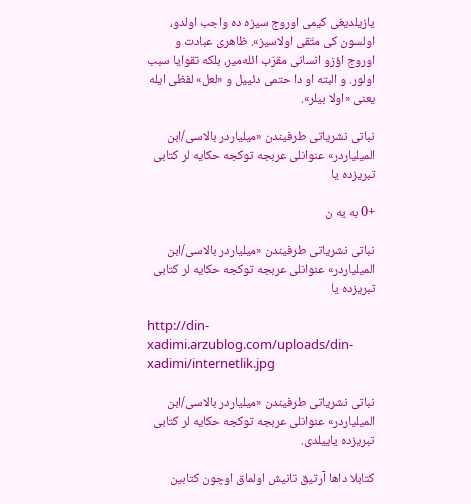یازیلدیغی كیمی اوروج سیزه‌ ده واجب اولدو، اولسون كی متّقی اولاسیز». ظاهری عبادت و اوروج اؤزو انسانی مقرّب ائله‌میر، بلكه تقوایا سبب اولور. و البته او دا حتمی دئییل و «لعل» لفظی ایله یعنی «اولا بیلر».

نباتی نشریاتی طرفیندن «میلیاردر بالاسی/ابن المیلیاردر» عنوانلی عربجه توكجه حكایه لر كتابی تبریزده یا

+0 به یه ن

نباتی نشریاتی طرفیندن «میلیاردر بالاسی/ابن المیلیاردر» عنوانلی عربجه توكجه حكایه لر كتابی تبریزده یا

http://din-xadimi.arzublog.com/uploads/din-xadimi/internetlik.jpg

نباتی نشریاتی طرفیندن «میلیاردر بالاسی/ابن المیلیاردر» عنوانلی عربجه توكجه حكایه لر كتابی تبریزده یاییلدی.

كتابلا داها آرتیق تانیش اولماق اوچون كتابین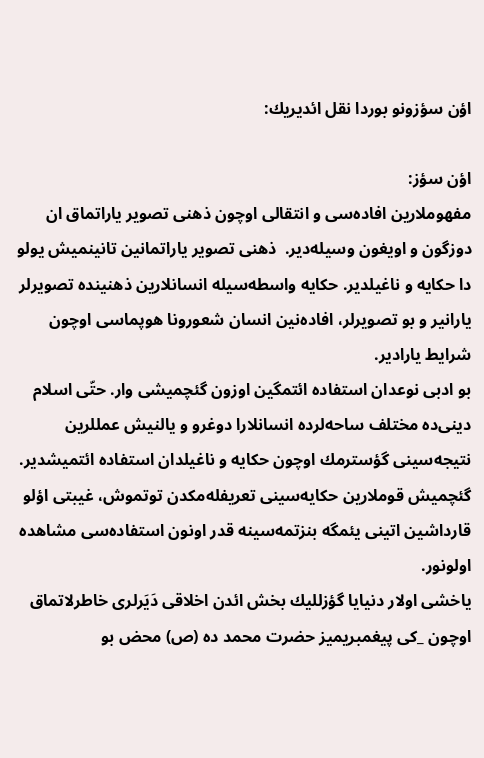اؤن سؤزونو بوردا نقل ائدیریك:

اؤن سؤز:
مفهوملارین افاده‌سی و انتقالی اوچون ذهنی تصویر یاراتماق ان دوزگون و اویغون وسیله‌دیر.  ذهنی تصویر یاراتما‌نین تانینمیش یولو دا حكایه و ناغیلدیر. حكایه واسطه‌سیله انسانلارین ذهنینده تصویرلر یارانیر و بو تصویرلر، افاده‌نین انسان شعورونا هوپماسی اوچون شرایط یارادیر.
بو ادبی نوعدان استفاده ائتمگین اوزون گئچمیشی وار. حتّی اسلام دینی‌ده مختلف ساحه‌لرده انسانلارا دوغرو و یالنیش عمللرین نتیجه‌سینی گؤسترمك اوچون حكایه و ناغیلدان استفاده ائتمیشدیر. گئچمیش قوملارین حكایه‌سینی تعریفله‌مكدن توتموش، غیبتی اؤلو قارداشین اتینی یئمگه بنزتمه‌سینه قدر اونون استفاده‌سی مشاهده اولونور.
یاخشی اولار دنیایا گؤزللیك بخش ائدن اخلاقی دَیَرلری خاطرلاتماق اوچون _كی پیغمبریمیز حضرت محمد ده (ص) محض بو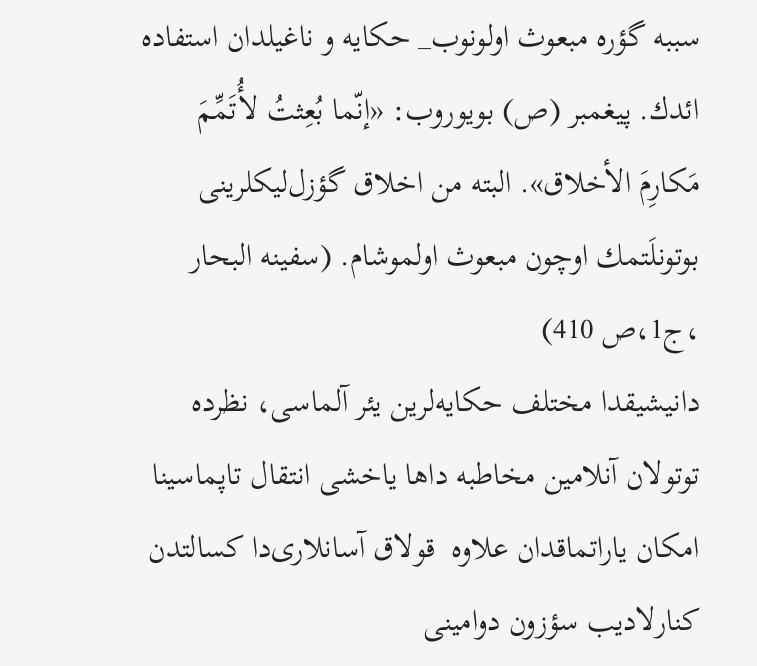سببه گؤره مبعوث اولونوب_ حكایه و ناغیلدان استفاده ائدك. پیغمبر (ص) بویوروب: «إنّما بُعِثتُ لأُتَمِّمَ مَكارِمَ الأخلاق». البته من اخلاق گؤزل‌لیكلرینی بوتونلَتمك اوچون مبعوث اولموشام. (سفینه البحار ،ج1،ص 410)
دانیشیقدا مختلف حكایه‌لرین یئر آلماسی، نظرده توتولان آنلامین مخاطبه داها یاخشی انتقال تاپماسینا امكان یاراتماقدان علاوه  قولاق آسانلاری‌دا كسالتدن كنارلادیب سؤزون دوامینی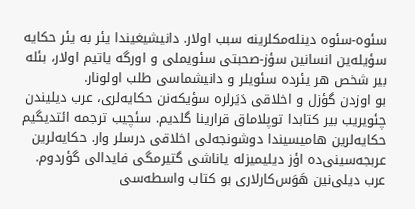سئوه-سئوه دینله‌مكلرینه سبب اولار. دانیشیغیندا یئر به یئر حكایه سؤیله‌ین انسانین سؤز-صحبتی سئویملی و اورگه یاتیم اولار، بئله بیر شخص هر یئرده سئویلر و دانیشماسی طلب اولونار.
بو اوزدن گؤزل و اخلاقی دَیَرلره سؤیكه‌نن حكایه‌لری، عرب دیلیندن چئویریب بیر كتابدا توپلاماق قرارینا گلدیم. سئچیب ترجمه ائتدیگیم حكایه‌لرین هامیسیندا دوشونجه‌لی اخلاقی درسلر وار. حكایه‌لرین عربجه‌سینی‌‌ده اؤز دیلیمیزله یاناشی گتیرمگی فایدالی گؤردوم. عرب دیلی‌نین هَوَس‌كارلاری‌ بو كتاب واسطه‌سی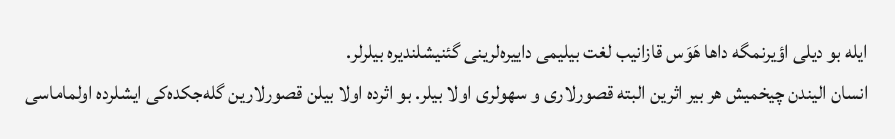ایله بو دیلی اؤیرنمگه داها هَوَس قازانیب لغت بیلیمی داییره‌لرینی گئنیشلندیره بیلرلر.
انسان الیندن چیخمیش هر بیر اثرین البته قصورلاری و سهولری اولا بیلر. بو اثرده اولا بیلن قصورلارین گله‌جكده‌كی ایشلرده اولماماسی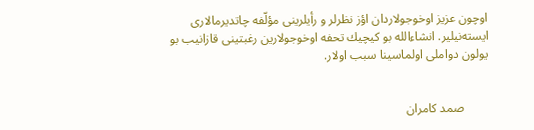اوچون عزیز اوخوجولاردان اؤز نظرلر و رأیلرینی مؤلّفه چاتدیرمالاری ایسته‌نیلیر. انشاءالله بو كیچیك تحفه اوخوجولارین رغبتینی قازانیب بو یولون دواملی اولماسینا سبب اولار.


        صمد كامران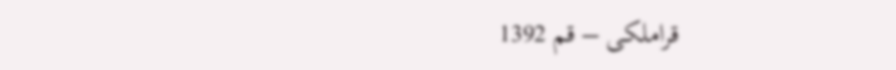قراملكی – قم 1392